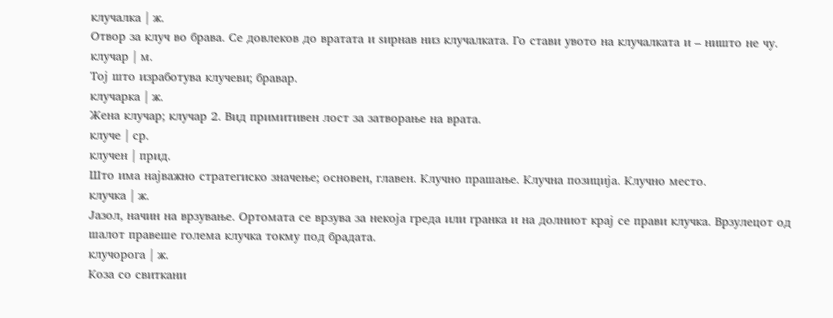клучалка | ж.
Отвор за клуч во брава. Се довлеков до вратата и ѕирнав низ клучалката. Го стави увото на клучалката и – ништо не чу.
клучар | м.
Тој што изработува клучеви; бравар.
клучарка | ж.
Жена клучар; клучар 2. Вид примитивен лост за затворање на врата.
клуче | ср.
клучен | прид.
Што има најважно стратегиско значење; основен, главен. Клучно прашање. Клучна позиција. Клучно место.
клучка | ж.
Јазол, начин на врзување. Ортомата се врзува за некоја греда или гранка и на долниот крај се прави клучка. Врзулецот од шалот правеше голема клучка токму под брадата.
клучорога | ж.
Коза со свиткани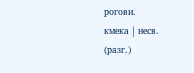рогови.
кмека | несв.
(разг.)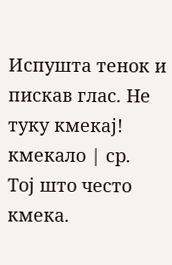Испушта тенок и пискав глас. Не туку кмекај!
кмекало | ср.
Тој што често кмека.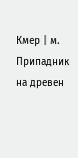Кмер | м.
Припадник на древен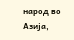народ во Азија,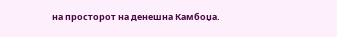на просторот на денешна Камбоџа.